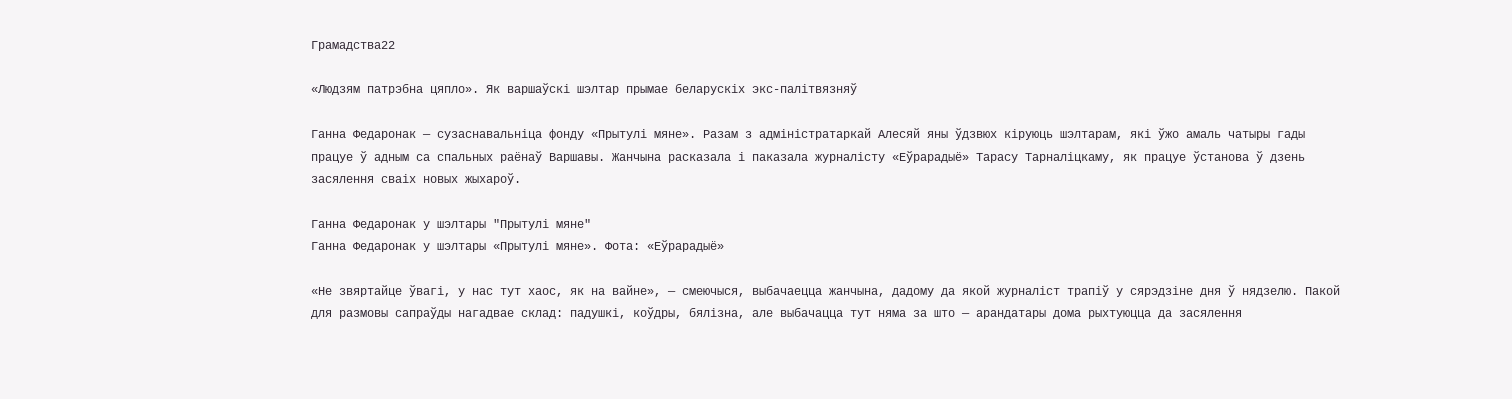Грамадства22

«Людзям патрэбна цяпло». Як варшаўскі шэлтар прымае беларускіх экс-палітвязняў

Ганна Федаронак — сузаснавальніца фонду «Прытулі мяне». Разам з адміністратаркай Алесяй яны ўдзвюх кіруюць шэлтарам, які ўжо амаль чатыры гады працуе ў адным са спальных раёнаў Варшавы. Жанчына расказала і паказала журналісту «Еўрарадыё» Тарасу Тарналіцкаму, як працуе ўстанова ў дзень засялення сваіх новых жыхароў.

Ганна Федаронак у шэлтары "Прытулі мяне"
Ганна Федаронак у шэлтары «Прытулі мяне». Фота: «Еўрарадыё»

«Не звяртайце ўвагі, у нас тут хаос, як на вайне», — смеючыся, выбачаецца жанчына, дадому да якой журналіст трапіў у сярэдзіне дня ў нядзелю. Пакой для размовы сапраўды нагадвае склад: падушкі, коўдры, бялізна, але выбачацца тут няма за што — арандатары дома рыхтуюцца да засялення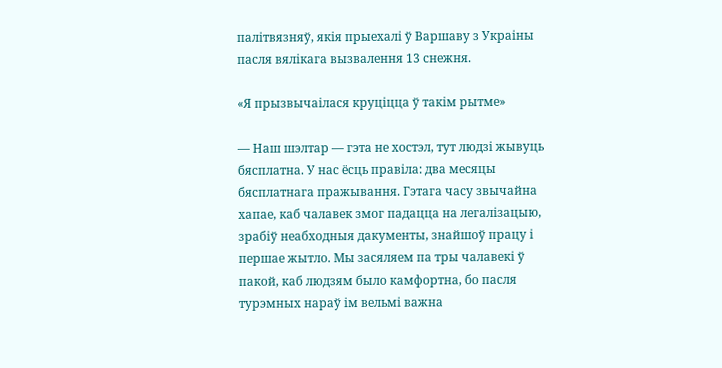палітвязняў, якія прыехалі ў Варшаву з Украіны пасля вялікага вызвалення 13 снежня.

«Я прызвычаілася круціцца ў такім рытме»

— Наш шэлтар — гэта не хостэл, тут людзі жывуць бясплатна. У нас ёсць правіла: два месяцы бясплатнага пражывання. Гэтага часу звычайна хапае, каб чалавек змог падацца на легалізацыю, зрабіў неабходныя дакументы, знайшоў працу і першае жытло. Мы засяляем па тры чалавекі ў пакой, каб людзям было камфортна, бо пасля турэмных нараў ім вельмі важна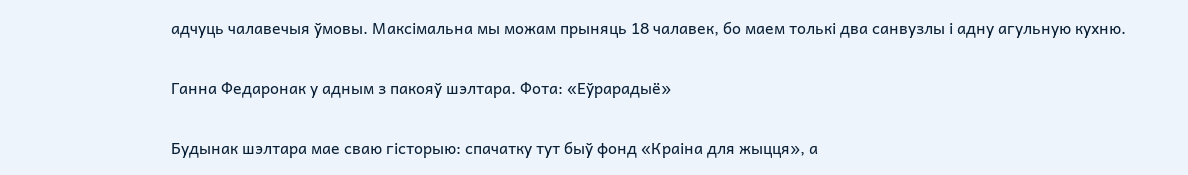адчуць чалавечыя ўмовы. Максімальна мы можам прыняць 18 чалавек, бо маем толькі два санвузлы і адну агульную кухню.

Ганна Федаронак у адным з пакояў шэлтара. Фота: «Еўрарадыё»

Будынак шэлтара мае сваю гісторыю: спачатку тут быў фонд «Краіна для жыцця», а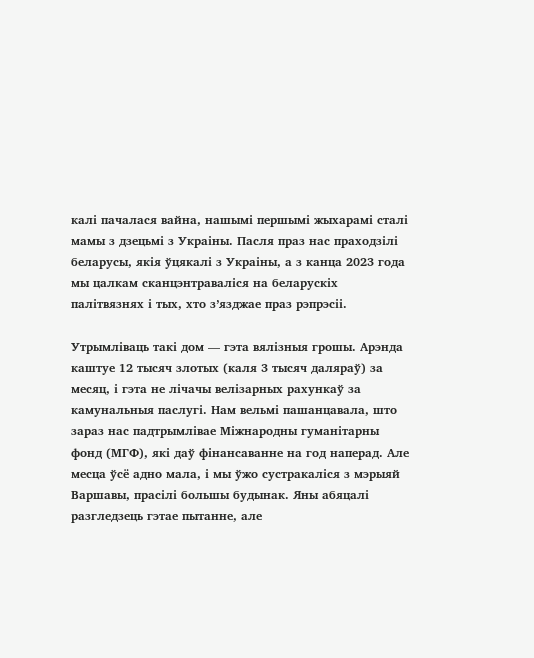калі пачалася вайна, нашымі першымі жыхарамі сталі мамы з дзецьмі з Украіны. Пасля праз нас праходзілі беларусы, якія ўцякалі з Украіны, а з канца 2023 года мы цалкам сканцэнтраваліся на беларускіх палітвязнях і тых, хто з’язджае праз рэпрэсіі.

Утрымліваць такі дом — гэта вялізныя грошы. Арэнда каштуе 12 тысяч злотых (каля 3 тысяч даляраў) за месяц, і гэта не лічачы велізарных рахункаў за камунальныя паслугі. Нам вельмі пашанцавала, што зараз нас падтрымлівае Міжнародны гуманітарны фонд (МГФ), які даў фінансаванне на год наперад. Але месца ўсё адно мала, і мы ўжо сустракаліся з мэрыяй Варшавы, прасілі большы будынак. Яны абяцалі разгледзець гэтае пытанне, але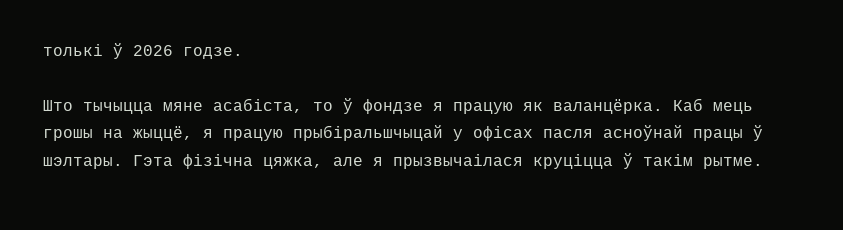толькі ў 2026 годзе.

Што тычыцца мяне асабіста, то ў фондзе я працую як валанцёрка. Каб мець грошы на жыццё, я працую прыбіральшчыцай у офісах пасля асноўнай працы ў шэлтары. Гэта фізічна цяжка, але я прызвычаілася круціцца ў такім рытме.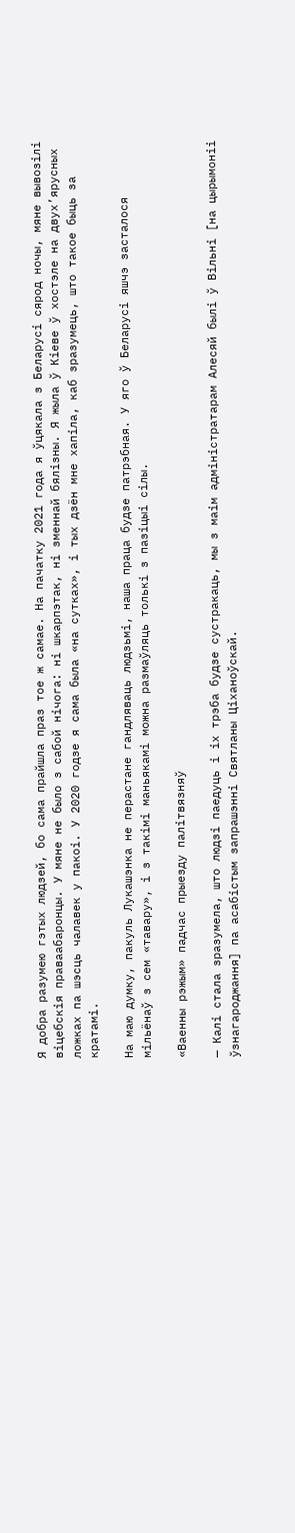Я добра разумею гэтых людзей, бо сама прайшла праз тое ж самае. На пачатку 2021 года я ўцякала з Беларусі сярод ночы, мяне вывозілі віцебскія праваабаронцы. У мяне не было з сабой нічога: ні шкарпэтак, ні зменнай бялізны. Я жыла ў Кіеве ў хостэле на двух’ярусных ложках па шэсць чалавек у пакоі. У 2020 годзе я сама была «на сутках», і тых дзён мне хапіла, каб зразумець, што такое быць за кратамі.

На маю думку, пакуль Лукашэнка не перастане гандляваць людзьмі, наша праца будзе патрэбная. У яго ў Беларусі яшчэ засталося мільёнаў з сем «тавару», і з такімі маньякамі можна размаўляць толькі з пазіцыі сілы.

«Ваенны рэжым» падчас прыезду палітвязняў

— Калі стала зразумела, што людзі паедуць і іх трэба будзе сустракаць, мы з маім адміністратарам Алесяй былі ў Вільні [на цырымоніі ўзнагароджання] па асабістым запрашэнні Святланы Ціханоўскай.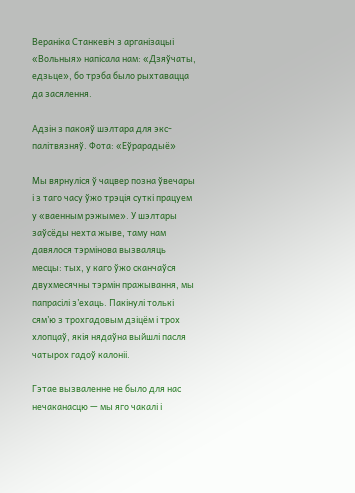Вераніка Станкевіч з арганізацыі «Вольныя» напісала нам: «Дзяўчаты, едзьце», бо трэба было рыхтавацца да засялення.

Адзін з пакояў шэлтара для экс-палітвязняў. Фота: «Еўрарадыё»

Мы вярнуліся ў чацвер позна ўвечары і з таго часу ўжо трэція суткі працуем у «ваенным рэжыме». У шэлтары заўсёды нехта жыве, таму нам давялося тэрмінова вызваляць месцы: тых, у каго ўжо сканчаўся двухмесячны тэрмін пражывання, мы папрасілі з’ехаць. Пакінулі толькі сям’ю з трохгадовым дзіцём і трох хлопцаў, якія нядаўна выйшлі пасля чатырох гадоў калоніі.

Гэтае вызваленне не было для нас нечаканасцю — мы яго чакалі і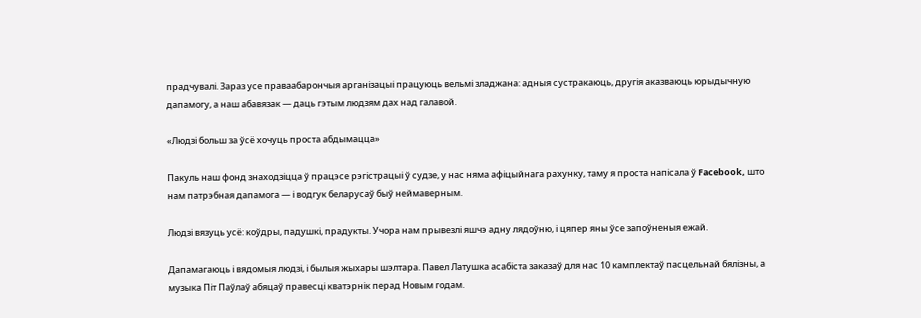прадчувалі. Зараз усе праваабарончыя арганізацыі працуюць вельмі зладжана: адныя сустракаюць, другія аказваюць юрыдычную дапамогу, а наш абавязак — даць гэтым людзям дах над галавой.

«Людзі больш за ўсё хочуць проста абдымацца»

Пакуль наш фонд знаходзіцца ў працэсе рэгістрацыі ў судзе, у нас няма афіцыйнага рахунку, таму я проста напісала ў Facebook, што нам патрэбная дапамога — і водгук беларусаў быў неймаверным.

Людзі вязуць усё: коўдры, падушкі, прадукты. Учора нам прывезлі яшчэ адну лядоўню, і цяпер яны ўсе запоўненыя ежай.

Дапамагаюць і вядомыя людзі, і былыя жыхары шэлтара. Павел Латушка асабіста заказаў для нас 10 камплектаў пасцельнай бялізны, а музыка Піт Паўлаў абяцаў правесці кватэрнік перад Новым годам.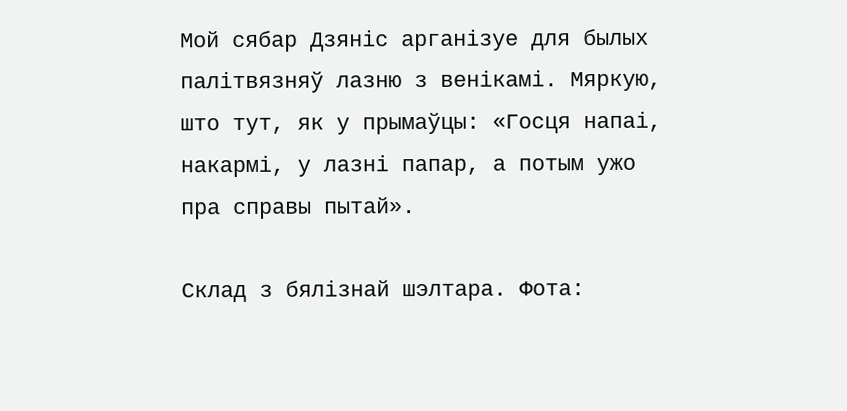Мой сябар Дзяніс арганізуе для былых палітвязняў лазню з венікамі. Мяркую, што тут, як у прымаўцы: «Госця напаі, накармі, у лазні папар, а потым ужо пра справы пытай».

Склад з бялізнай шэлтара. Фота: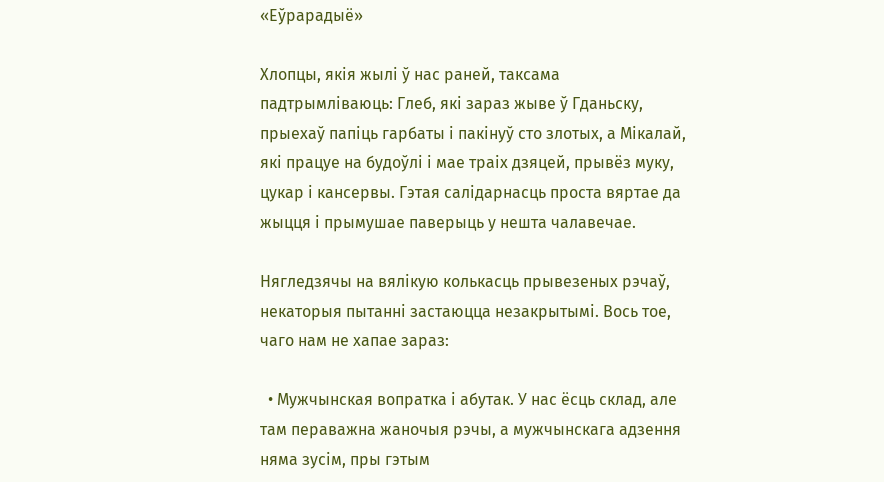«Еўрарадыё»

Хлопцы, якія жылі ў нас раней, таксама падтрымліваюць: Глеб, які зараз жыве ў Гданьску, прыехаў папіць гарбаты і пакінуў сто злотых, а Мікалай, які працуе на будоўлі і мае траіх дзяцей, прывёз муку, цукар і кансервы. Гэтая салідарнасць проста вяртае да жыцця і прымушае паверыць у нешта чалавечае.

Нягледзячы на вялікую колькасць прывезеных рэчаў, некаторыя пытанні застаюцца незакрытымі. Вось тое, чаго нам не хапае зараз:

  • Мужчынская вопратка і абутак. У нас ёсць склад, але там пераважна жаночыя рэчы, а мужчынскага адзення няма зусім, пры гэтым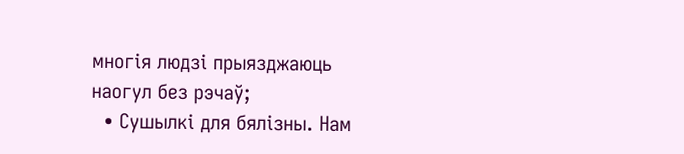многія людзі прыязджаюць наогул без рэчаў;
  • Сушылкі для бялізны. Нам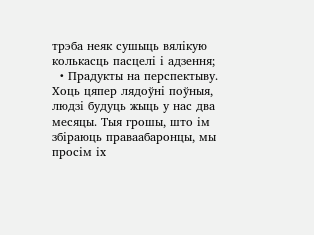трэба неяк сушыць вялікую колькасць пасцелі і адзення;
  • Прадукты на перспектыву. Хоць цяпер лядоўні поўныя, людзі будуць жыць у нас два месяцы. Тыя грошы, што ім збіраюць праваабаронцы, мы просім іх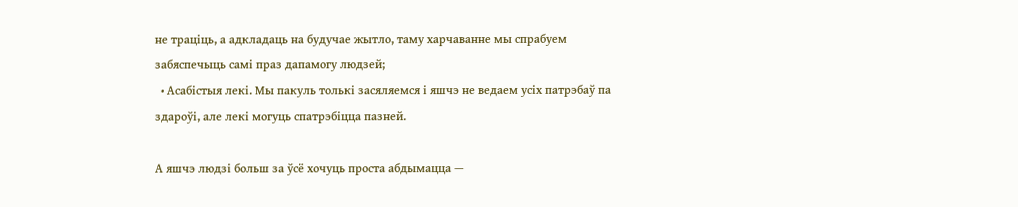не траціць, а адкладаць на будучае жытло, таму харчаванне мы спрабуем забяспечыць самі праз дапамогу людзей;
  • Асабістыя лекі. Мы пакуль толькі засяляемся і яшчэ не ведаем усіх патрэбаў па здароўі, але лекі могуць спатрэбіцца пазней.

А яшчэ людзі больш за ўсё хочуць проста абдымацца —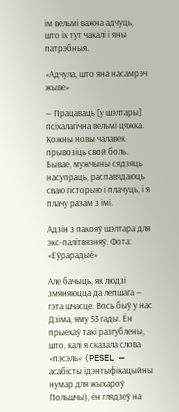ім вельмі важна адчуць, што іх тут чакалі і яны патрэбныя.

«Адчула, што яна насамрэч жыве»

— Працаваць [у шэлтары] псіхалагічна вельмі цяжка. Кожны новы чалавек прывозіць свой боль. Бывае, мужчыны сядзяць насупраць, распавядаюць сваю гісторыю і плачуць, і я плачу разам з імі.

Адзін з пакояў шэлтара для экс-палітвязняў. Фота: «Еўрарадыё»

Але бачыць, як людзі змяняюцца да лепшага — гэта шчасце. Вось быў у нас Дзіма, яму 53 гады. Ён прыехаў такі разгублены, што, калі я сказала слова «пэсэль» (PESEL — асабісты ідэнтыфікацыйны нумар для жыхароў Польшчы), ён глядзеў на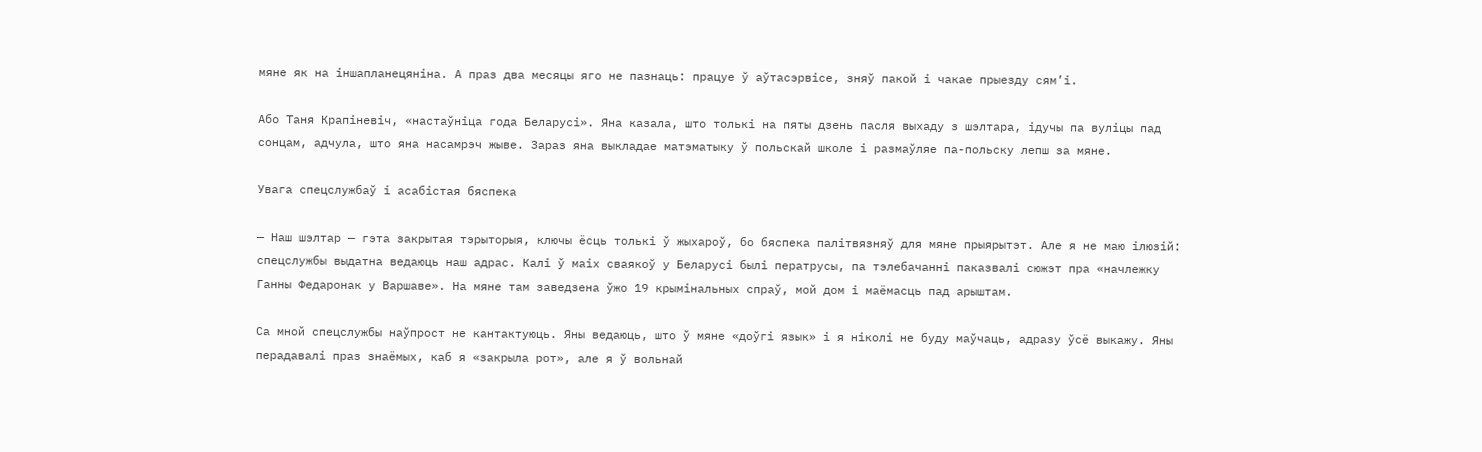мяне як на іншапланецяніна. А праз два месяцы яго не пазнаць: працуе ў аўтасэрвісе, зняў пакой і чакае прыезду сям’і.

Або Таня Крапіневіч, «настаўніца года Беларусі». Яна казала, што толькі на пяты дзень пасля выхаду з шэлтара, ідучы па вуліцы пад сонцам, адчула, што яна насамрэч жыве. Зараз яна выкладае матэматыку ў польскай школе і размаўляе па-польску лепш за мяне.

Увага спецслужбаў і асабістая бяспека

— Наш шэлтар — гэта закрытая тэрыторыя, ключы ёсць толькі ў жыхароў, бо бяспека палітвязняў для мяне прыярытэт. Але я не маю ілюзій: спецслужбы выдатна ведаюць наш адрас. Калі ў маіх сваякоў у Беларусі былі ператрусы, па тэлебачанні паказвалі сюжэт пра «начлежку Ганны Федаронак у Варшаве». На мяне там заведзена ўжо 19 крымінальных спраў, мой дом і маёмасць пад арыштам.

Са мной спецслужбы наўпрост не кантактуюць. Яны ведаюць, што ў мяне «доўгі язык» і я ніколі не буду маўчаць, адразу ўсё выкажу. Яны перадавалі праз знаёмых, каб я «закрыла рот», але я ў вольнай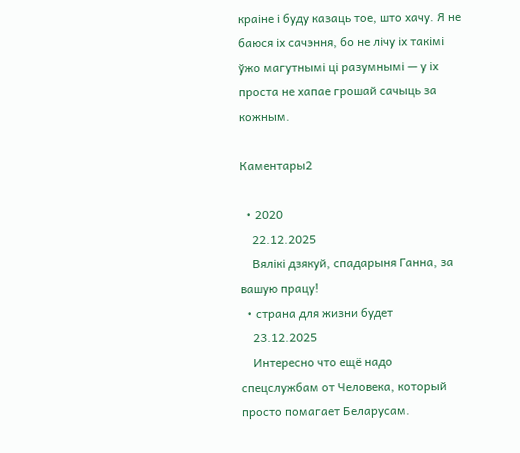краіне і буду казаць тое, што хачу. Я не баюся іх сачэння, бо не лічу іх такімі ўжо магутнымі ці разумнымі — у іх проста не хапае грошай сачыць за кожным.

Каментары2

  • 2020
    22.12.2025
    Вялікі дзякуй, спадарыня Ганна, за вашую працу!
  • страна для жизни будет
    23.12.2025
    Интересно что ещё надо спецслужбам от Человека, который просто помагает Беларусам.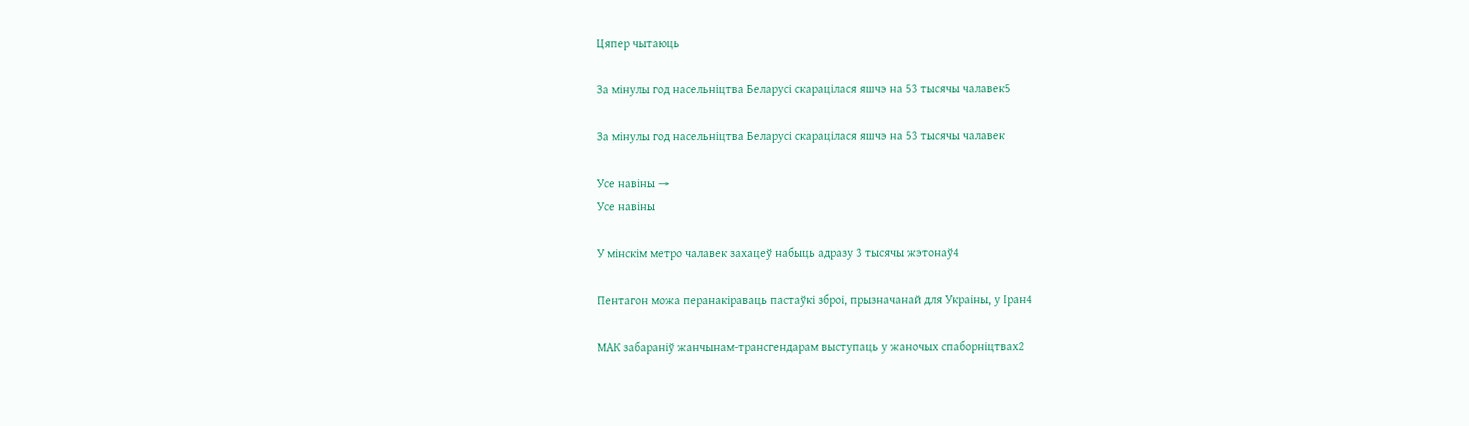Цяпер чытаюць

За мінулы год насельніцтва Беларусі скарацілася яшчэ на 53 тысячы чалавек5

За мінулы год насельніцтва Беларусі скарацілася яшчэ на 53 тысячы чалавек

Усе навіны →
Усе навіны

У мінскім метро чалавек захацеў набыць адразу 3 тысячы жэтонаў4

Пентагон можа перанакіраваць пастаўкі зброі, прызначанай для Украіны, у Іран4

МАК забараніў жанчынам-трансгендарам выступаць у жаночых спаборніцтвах2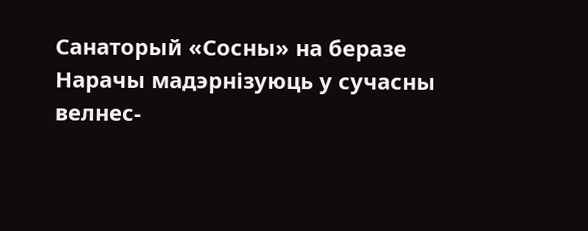Санаторый «Сосны» на беразе Нарачы мадэрнізуюць у сучасны велнес-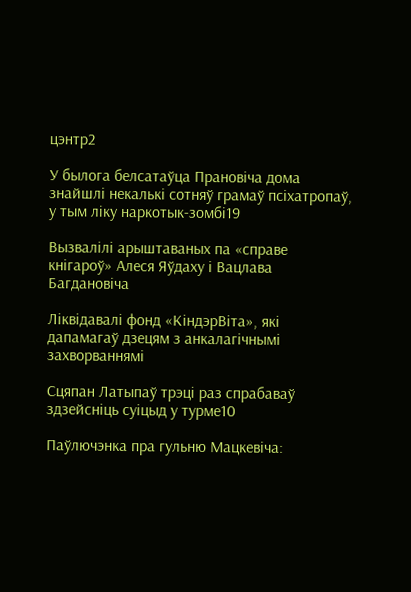цэнтр2

У былога белсатаўца Прановіча дома знайшлі некалькі сотняў грамаў псіхатропаў, у тым ліку наркотык-зомбі19

Вызвалілі арыштаваных па «справе кнігароў» Алеся Яўдаху і Вацлава Багдановіча

Ліквідавалі фонд «КіндэрВіта», які дапамагаў дзецям з анкалагічнымі захворваннямі

Cцяпан Латыпаў трэці раз спрабаваў здзейсніць суіцыд у турме10

Паўлючэнка пра гульню Мацкевіча: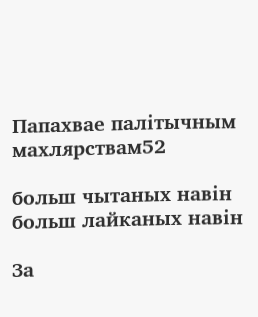Папахвае палітычным махлярствам52

больш чытаных навін
больш лайканых навін

За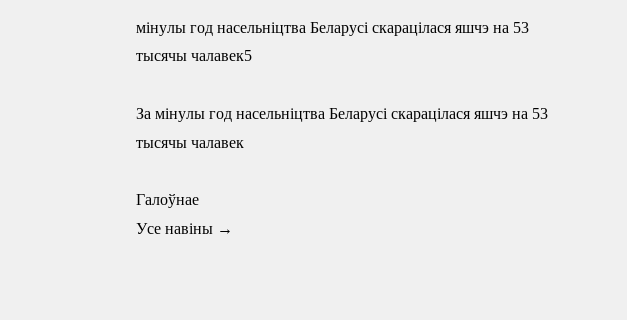мінулы год насельніцтва Беларусі скарацілася яшчэ на 53 тысячы чалавек5

За мінулы год насельніцтва Беларусі скарацілася яшчэ на 53 тысячы чалавек

Галоўнае
Усе навіны →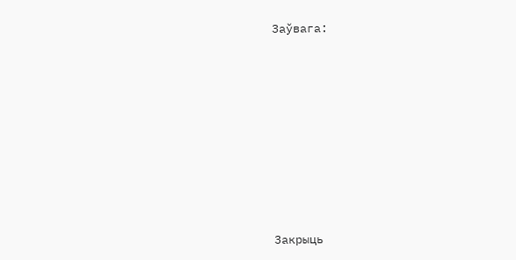Заўвага:









Закрыць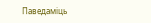Паведаміць